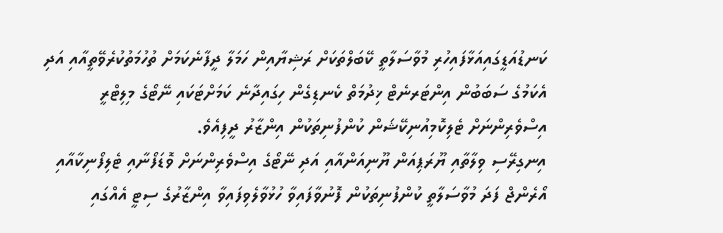ކަނޑުއަޑީގައިއަޅާފައިހުރި މުވާސަލާތީ ކޭބަލްތަކަށް ރަޝިޔާއިން ހަމަލާ ދީފާނެކަމަށް ތުހުމަތުކުރެވޭތީއާއި އަދި އެކަމުގެ ސަބަބުން އިންޓަރނެޓް ޚިދުމަތް ކެނޑިގެން ހިގައިދާނެ ކަމަށްޓަކައި ނޭޓޯގެ މިލިޓްރީ އިސްވެރިންނަށް ޓެލިކޮމިއުނިކޭޝަން ކުންފުނިތަކުން އިންޒާރު ދީފިއެވެ.
އިނގިރޭސި ވިލާތާއި ޔޫރަޕިއަން ޔޫނިއަންއާއި އަދި ނޭޓޯގެ އިސްވެރިންނަށް ވޮޑަފޯނާއި ޓެލިފޯނިކާއާއި އޯރެންޖް ފަދަ މުވާސަލާތީ ކުންފުނިތަކުން ފޮނުވާފައިވާ ހުޅުވާލެވިފައިވާ އިންޒާރުގެ ސިޓީ އެއްގައި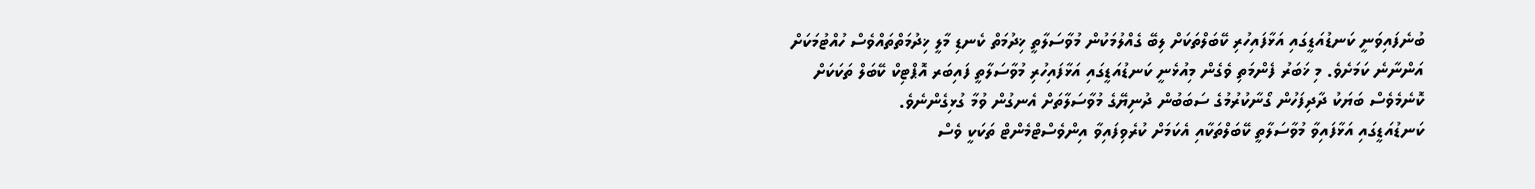ބުނެފައިވަނީ ކަނޑުއަޑީގައި އަޅާފައިހުރި ކޭބަލްތަކަށް ލިބޭ ގެއްލުމަކުން މުވާސަލާތީ ޚިދުމަތް ކެނޑި މާލީ ޚިދުމަތްތައްވެސް ހުއްޓުމަކަށް އަންނާނެ ކަމަށެވެ. މި ޚަބަރު ފެންމަތި ވެގެން މިއުޅެނީ ކަނޑުއަޑީގައި އަޅާފައިހުރި މުވާސަލާތީ ފައިބަރ އޮޕްޓިކް ކޭބަލް ތަކަކަށް ކޮނެމެވެސް ބަޔަކު ދާދިފަހުން ގޯނާކުރުމުގެ ސަބަބުން ދުނިޔޭގެ މުވާސަލާތަށް އެނގުން ވުމާ ގުޅިގެންނެވެ.
ކަނޑުއަޑީގައި އަޅާފައިވާ މުވާސަލާތީ ކޭބަލްތަކާއި އެކަމަށް ކުރެވިފައިވާ އިންވެސްޓްމެންޓް ތަކަކީ ވެސް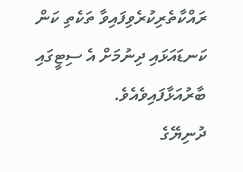ރައްކާތެރިކުރެވިފައިވާ ތަކެތި ކަން ކަނޑައަޅައި ދިނުމަށް އެ ސިޓީގައި ބާރުއަޅާފައިވެއެވެ.
ދުނިޔޭގެ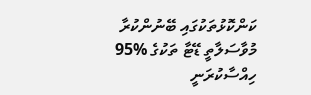ކަންކޮޅުތަކުގައި ބޭނުންކުރާ މުވާސަލާތީ ޑޭޓާ ތަކުގެ %95 ހިއްސާކުރަނީ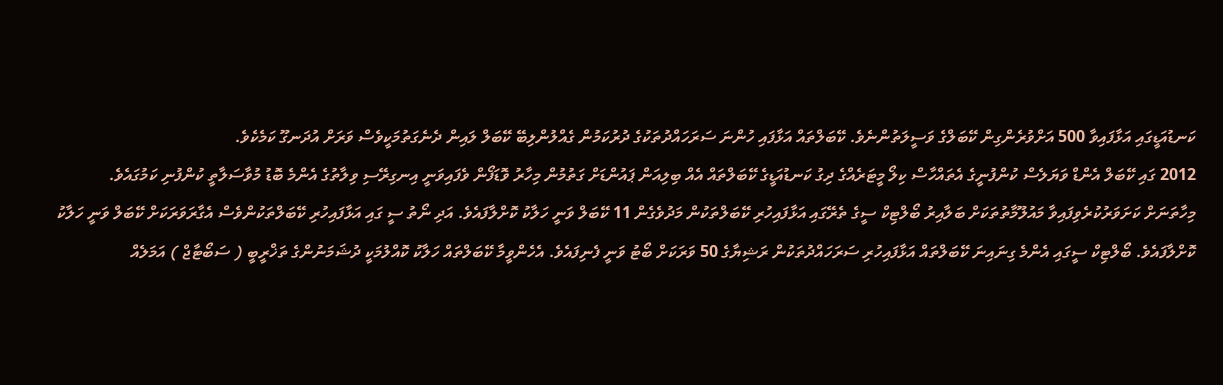ކަނޑުއަޑީގައި އަޅާފައިވާ 500 އަށްވުރެންގިން ކޭބަލްގެ ވަސީލަތުންނެވެ. ކޭބަލްތައް އަޅާފައި ހުންނަ ސަރަހައްދުތަކުގެ ދުރުކަމުން ގެއްލުންލިބޭ ކޭބަލް ލައިން ދެނެގަތުމަކީވެސް ވަރަށް އުދަނގޫ ކަމެކެވެ.
2012 ގައި ކޭބަލް އެންޑް ވަޔަލެސް ކުންފުނީގެ އެތައްހާސް ކިލޯ މީޓަރެއްގެ ދިގު ކަނޑުއަޑީގެ ކޭބަލްތައް އެއް ބިލިއަން ޕައުންޑަށް ގަތުމުން މިހާރު ވޮޑަފޯން ވެފައިވަނީ އިނގިރޭސި ވިލާތުގެ އެންމެ ބޮޑު މުވާސަލާތީ ކުންފުނި ކަމުގައެވެ.
މިހާތަނަށް ކަށަވަރުކުރެވިފައިވާ މައުލޫމާތުތަކަށް ބަލާއިރު ބޯލްޓިކް ސީގެ ތެރޭގައި އަޅާފައިހުރި ކޭބަލްތަކުން މަދުވެގެން 11 ކޭބަލް ވަނީ ހަލާކު ކޮށްލާފައެވެ. އަދި ނޯތު ސީ ގައި އަޅާފައިހުރި ކޭބަލްތަކުންވެސް އެގާރަވަރަކަށް ކޭބަލް ވަނީ ހަލާކު ކޮށްލާފައެވެ. ބޯލްޓިކް ސީގައި އެންމެ ގިނައިނަ ކޭބަލްތައް އަޅާފައިހުރި ސަރަހައްދުތަކުން ރަޝިޔާގެ 50 ވަރަކަށް ބޯޓު ވަނީ ފެނިފައެވެ. އެހެންވީމާ ކޭބަލްތައް ހަލާކު ކޮއްލުމަކީ ދުޝަމަނުންގެ ތަޚްރީބީ ( ސަބޯޓާޖް ) އަމަލެއް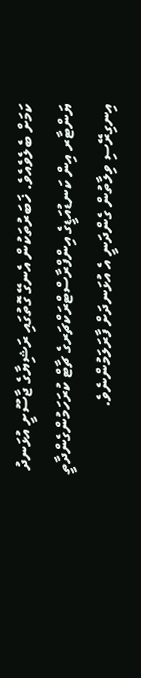ކަމަށް ބެލެވެއެވެ. ޚަބަރުތަކުން އެނގޭ ގޮތުގައި ރަޝިޔާގެ ޖާސޫށީ އުޅަނދު ޔަންޓާރ އިން ކަނޑުއަޑީގެ އިންފްރާސްޓްރަކްޗަރގެ ޗާޓް ކުރަހަމުންގެންދާތީ އިނގިރޭސި ވިލާތުން ގެންދަނީ އެ އުޅަނދަށް ފާރަލަމުންނެވެ.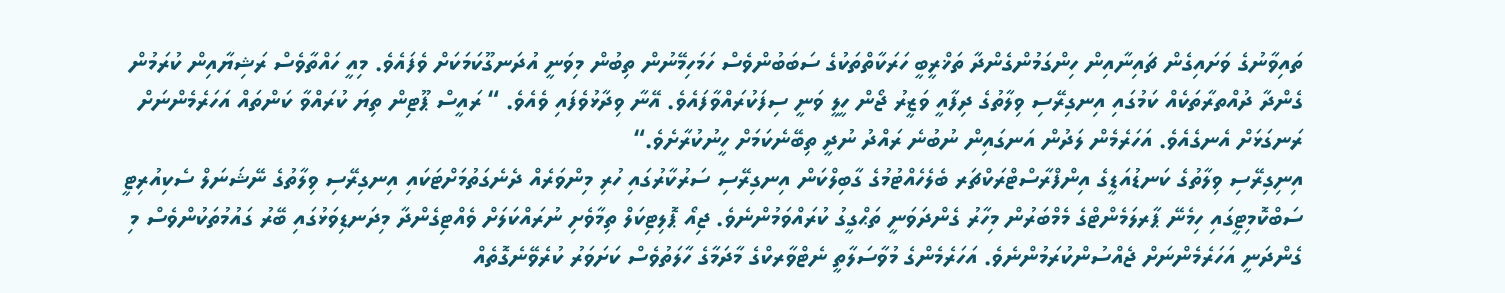ތައިވާނުގެ ވަށައިގެން ޗައިނާއިން ހިންގަމުންގެންދާ ތަޚްރީބީ ހަރަކާތްތަކުގެ ސަބަބުންވެސް ހަމަހިމޭނުން ތިބުން މިވަނީ އުދަނގޫކަމަކަށް ވެފައެވެ. މިއީ ހައްތާވެސް ރަޝިޔާއިން ކުރަމުން ގެންދާ ދުއްތރާތަކެއް ކަމުގައި އިނގިރޭސި ވިލާތުގެ ދިފާއީ ވަޒީރު ޖޯން ހީލީ ވަނީ ސިފަކުރައްވާފައެވެ. އޭނާ ވިދާޅުވެފައި ވެއެވެ. “ ރައީސް ޕޫޓިން ތިޔަ ކުރައްވާ ކަންތައް އަހަރެމެންނަށް ރަނގަޅަށް އެނގެއެވެ. އަހަރެމެން ލަދުން އަނގައިން ނުބުނެ ރައްދު ނުދީ ތިބޭނެކަމަށް ހީނުކުރާށެވެ.“
އިނިގިރޭސި ވިލާތުގެ ކަނޑުއަޑީގެ އިންފްރާސްޓްރަކްޗަރ ބެލެހެއްޓުމުގެ ގާބިލްކަން އިނގިރޭސި ސަރުކާރުގައި ހުރި މިންވަރެއް ދެނެގަތުމަށްޓަކައި އިނގިރޭސި ވިލާތުގެ ނޭޝަނަލް ސެކިއުރިޓީ ސަބްކޮމިޓީގައި ހިމެނޭ ޕާރލަމެންޓްގެ މެމްބަރުން މިހާރު ގެންދަވަނީ ތަޙްގީގު ކުރައްވަމުންނެވެ. ޖިއޯ ޕޮލިޓިކަލް ތިމާވެށި ނުރައްކަލަށް ވެއްޓިގެންދާ މިދަނޑިވަޅުގައި ބޭރު ގައުމުތަކުންވެސް މި ގެންދަނީ އަހަރެމެންނަށް ޖެއްސުންކުރަމުންނެވެ. އަހަރެމެންގެ މުވާސަލާތީ ނެޓްވާރކްގެ މާދަމާގެ ހާލަތުވެސް ކަށަވަރު ކުރެވޭނެގޮތެއް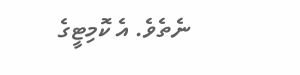ނެތެވެ. އެ ކޮމިޓީގެ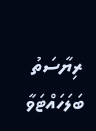ރިޔާސަތު ބަލަހައްޓަވާ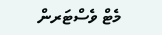މެޓް ވެސްޓަރން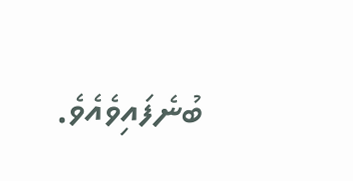ބުނެފައިވެއެވެ.